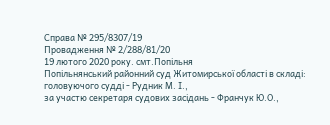Справа № 295/8307/19
Провадження № 2/288/81/20
19 лютого 2020 року. смт.Попільня
Попільнянський районний суд Житомирської області в складі:
головуючого судді - Рудник М. І.,
за участю секретаря судових засідань - Франчук Ю.О.,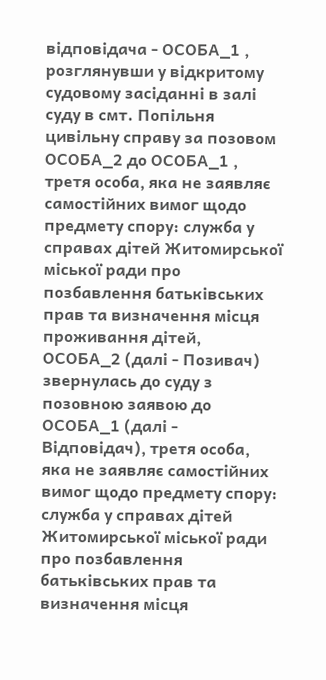відповідача - ОСОБА_1 ,
розглянувши у відкритому судовому засіданні в залі суду в смт. Попільня цивільну справу за позовом ОСОБА_2 до ОСОБА_1 , третя особа, яка не заявляє самостійних вимог щодо предмету спору: служба у справах дітей Житомирської міської ради про позбавлення батьківських прав та визначення місця проживання дітей,
ОСОБА_2 (далі - Позивач) звернулась до суду з позовною заявою до ОСОБА_1 (далі - Відповідач), третя особа, яка не заявляє самостійних вимог щодо предмету спору: служба у справах дітей Житомирської міської ради про позбавлення батьківських прав та визначення місця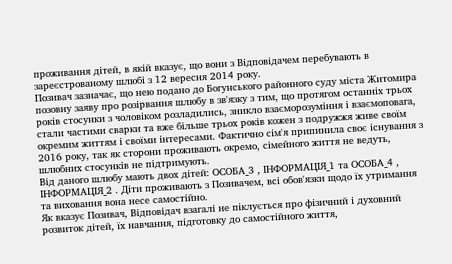проживання дітей, в якій вказує, що вони з Відповідачем перебувають в зареєстрованому шлюбі з 12 вересня 2014 року.
Позивач зазначає, що нею подано до Богунського районного суду міста Житомира позовну заяву про розірвання шлюбу в зв'язку з тим, що протягом останніх трьох років стосунки з чоловіком розладились, зникло взаєморозуміння і взаємоповага, стали частими сварки та вже більше трьох років кожен з подружжя живе своїм окремим життям і своїми інтересами. Фактично сім'я припинила своє існування з 2016 року, так як сторони проживають окремо, сімейного життя не ведуть, шлюбних стосунків не підтримують.
Від даного шлюбу мають двох дітей: ОСОБА_3 , ІНФОРМАЦІЯ_1 та ОСОБА_4 , ІНФОРМАЦІЯ_2 . Діти проживають з Позивачем, всі обов'язки щодо їх утримання та виховання вона несе самостійно.
Як вказує Позивач, Відповідач взагалі не піклується про фізичний і духовний розвиток дітей, їх навчання, підготовку до самостійного життя,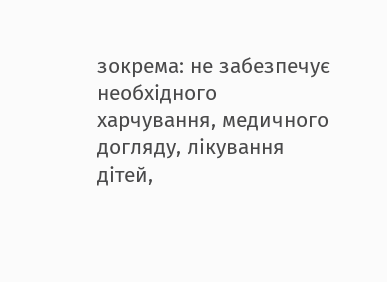зокрема: не забезпечує необхідного харчування, медичного догляду, лікування дітей,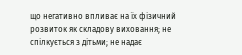що негативно впливає на їх фізичний розвиток як складову виховання; не спілкується з дітьми; не надає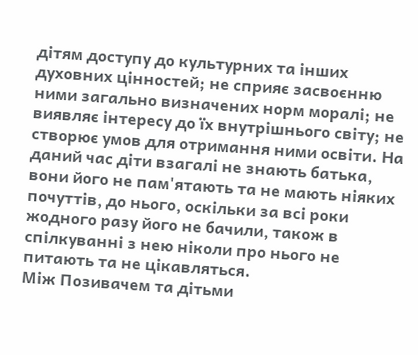дітям доступу до культурних та інших духовних цінностей; не сприяє засвоєнню ними загально визначених норм моралі; не виявляє інтересу до їх внутрішнього світу; не створює умов для отримання ними освіти. На даний час діти взагалі не знають батька, вони його не пам'ятають та не мають ніяких почуттів, до нього, оскільки за всі роки жодного разу його не бачили, також в спілкуванні з нею ніколи про нього не питають та не цікавляться.
Між Позивачем та дітьми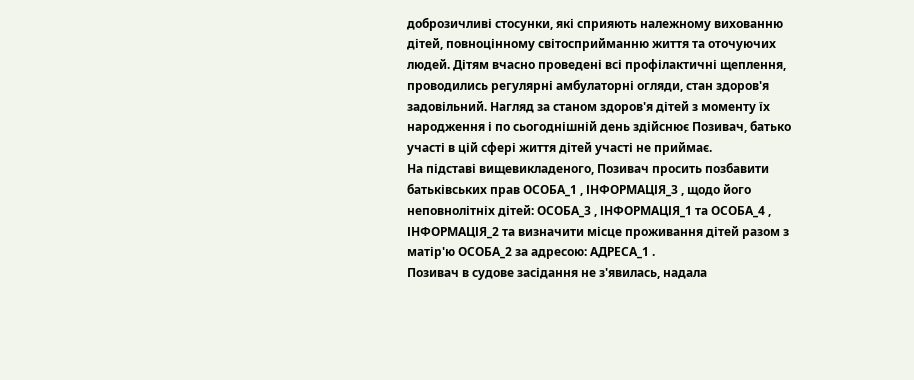доброзичливі стосунки, які сприяють належному вихованню дітей, повноцінному світосприйманню життя та оточуючих людей. Дітям вчасно проведені всі профілактичні щеплення, проводились регулярні амбулаторні огляди, стан здоров'я задовільний. Нагляд за станом здоров'я дітей з моменту їх народження і по сьогоднішній день здійснює Позивач, батько участі в цій сфері життя дітей участі не приймає.
На підставі вищевикладеного, Позивач просить позбавити батьківських прав ОСОБА_1 , ІНФОРМАЦІЯ_3 , щодо його неповнолітніх дітей: ОСОБА_3 , ІНФОРМАЦІЯ_1 та ОСОБА_4 , ІНФОРМАЦІЯ_2 та визначити місце проживання дітей разом з матір'ю ОСОБА_2 за адресою: АДРЕСА_1 .
Позивач в судове засідання не з'явилась, надала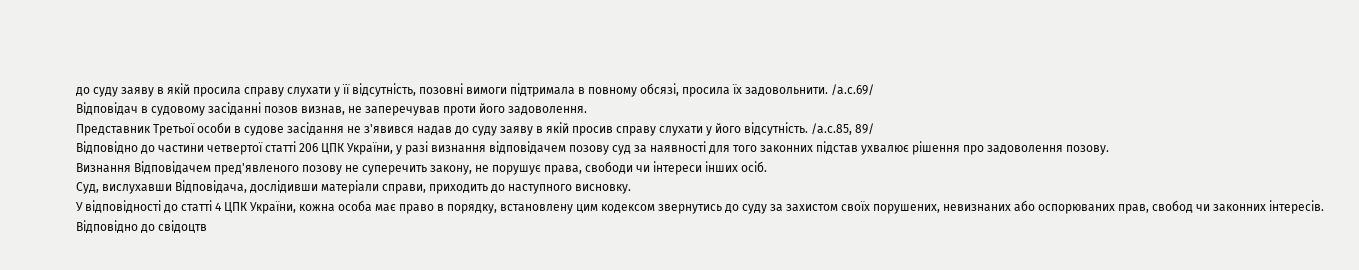до суду заяву в якій просила справу слухати у її відсутність, позовні вимоги підтримала в повному обсязі, просила їх задовольнити. /а.с.69/
Відповідач в судовому засіданні позов визнав, не заперечував проти його задоволення.
Представник Третьої особи в судове засідання не з'явився надав до суду заяву в якій просив справу слухати у його відсутність. /а.с.85, 89/
Відповідно до частини четвертої статті 206 ЦПК України, у разі визнання відповідачем позову суд за наявності для того законних підстав ухвалює рішення про задоволення позову.
Визнання Відповідачем пред'явленого позову не суперечить закону, не порушує права, свободи чи інтереси інших осіб.
Суд, вислухавши Відповідача, дослідивши матеріали справи, приходить до наступного висновку.
У відповідності до статті 4 ЦПК України, кожна особа має право в порядку, встановлену цим кодексом звернутись до суду за захистом своїх порушених, невизнаних або оспорюваних прав, свобод чи законних інтересів.
Відповідно до свідоцтв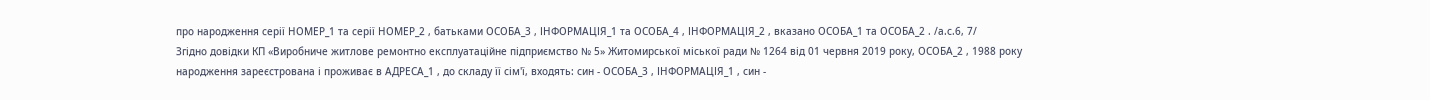про народження серії НОМЕР_1 та серії НОМЕР_2 , батьками ОСОБА_3 , ІНФОРМАЦІЯ_1 та ОСОБА_4 , ІНФОРМАЦІЯ_2 , вказано ОСОБА_1 та ОСОБА_2 . /а.с.6, 7/
Згідно довідки КП «Виробниче житлове ремонтно експлуатаційне підприємство № 5» Житомирської міської ради № 1264 від 01 червня 2019 року, ОСОБА_2 , 1988 року народження зареєстрована і проживає в АДРЕСА_1 , до складу її сім'ї, входять: син - ОСОБА_3 , ІНФОРМАЦІЯ_1 , син -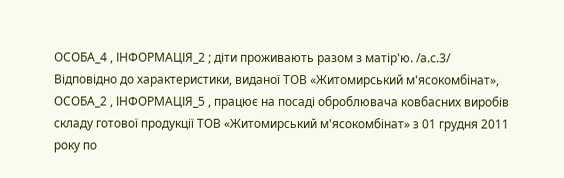ОСОБА_4 , ІНФОРМАЦІЯ_2 ; діти проживають разом з матір'ю. /а.с.3/
Відповідно до характеристики, виданої ТОВ «Житомирський м'ясокомбінат», ОСОБА_2 , ІНФОРМАЦІЯ_5 , працює на посаді оброблювача ковбасних виробів складу готової продукції ТОВ «Житомирський м'ясокомбінат» з 01 грудня 2011 року по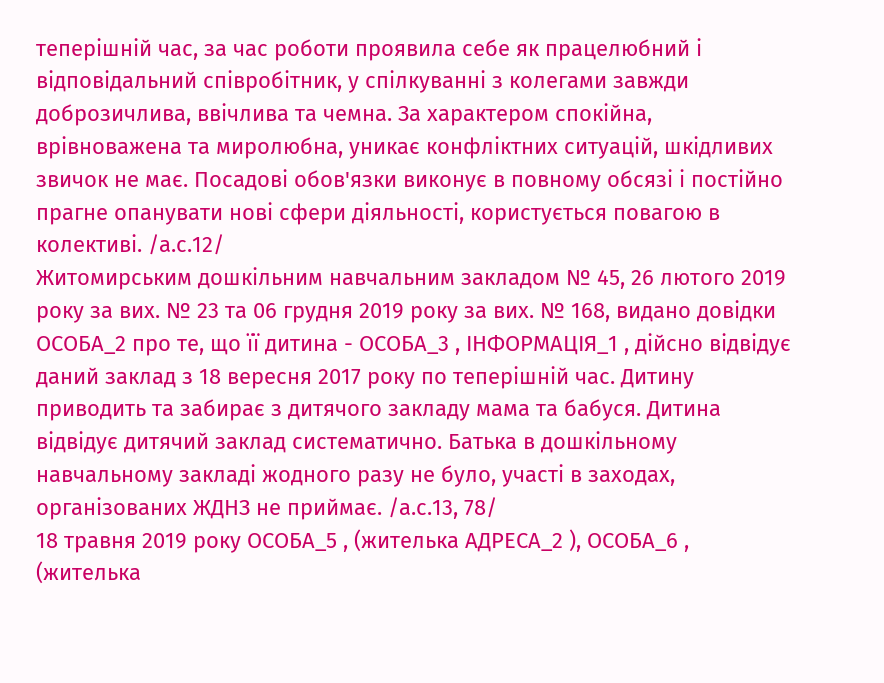теперішній час, за час роботи проявила себе як працелюбний і відповідальний співробітник, у спілкуванні з колегами завжди доброзичлива, ввічлива та чемна. За характером спокійна, врівноважена та миролюбна, уникає конфліктних ситуацій, шкідливих звичок не має. Посадові обов'язки виконує в повному обсязі і постійно прагне опанувати нові сфери діяльності, користується повагою в колективі. /а.с.12/
Житомирським дошкільним навчальним закладом № 45, 26 лютого 2019 року за вих. № 23 та 06 грудня 2019 року за вих. № 168, видано довідки ОСОБА_2 про те, що її дитина - ОСОБА_3 , ІНФОРМАЦІЯ_1 , дійсно відвідує даний заклад з 18 вересня 2017 року по теперішній час. Дитину приводить та забирає з дитячого закладу мама та бабуся. Дитина відвідує дитячий заклад систематично. Батька в дошкільному навчальному закладі жодного разу не було, участі в заходах, організованих ЖДНЗ не приймає. /а.с.13, 78/
18 травня 2019 року ОСОБА_5 , (жителька АДРЕСА_2 ), ОСОБА_6 , (жителька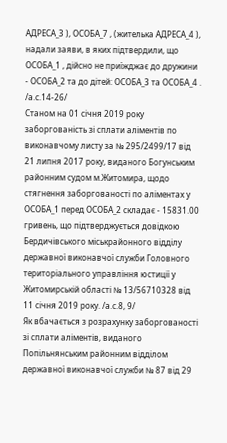АДРЕСА_3 ), ОСОБА_7 , (жителька АДРЕСА_4 ), надали заяви, в яких підтвердили, що ОСОБА_1 , дійсно не приїжджає до дружини - ОСОБА_2 та до дітей: ОСОБА_3 та ОСОБА_4 . /а.с.14-26/
Станом на 01 січня 2019 року заборгованість зі сплати аліментів по виконавчому листу за № 295/2499/17 від 21 липня 2017 року, виданого Богунським районним судом м.Житомира, щодо стягнення заборгованості по аліментах у ОСОБА_1 перед ОСОБА_2 складає - 15831.00 гривень, що підтверджується довідкою Бердичівського міськрайонного відділу державної виконавчої служби Головного територіального управління юстиції у Житомирській області № 13/56710328 від 11 січня 2019 року. /а.с.8, 9/
Як вбачається з розрахунку заборгованості зі сплати аліментів, виданого Попільнянським районним відділом державної виконавчої служби № 87 від 29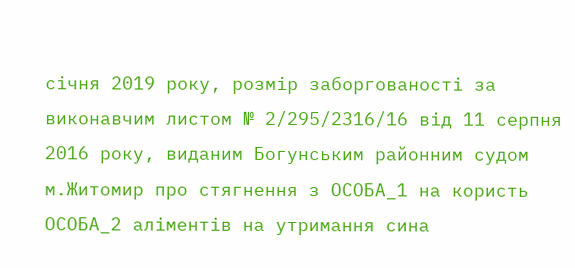січня 2019 року, розмір заборгованості за виконавчим листом № 2/295/2316/16 від 11 серпня 2016 року, виданим Богунським районним судом м.Житомир про стягнення з ОСОБА_1 на користь ОСОБА_2 аліментів на утримання сина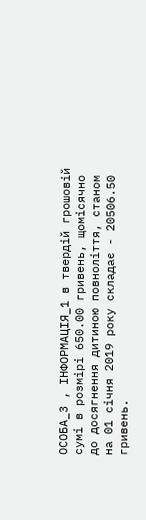ОСОБА_3 , ІНФОРМАЦІЯ_1 в твердій грошовій сумі в розмірі 650.00 гривень, щомісячно до досягнення дитиною повноліття, станом на 01 січня 2019 року складає - 20506.50 гривень.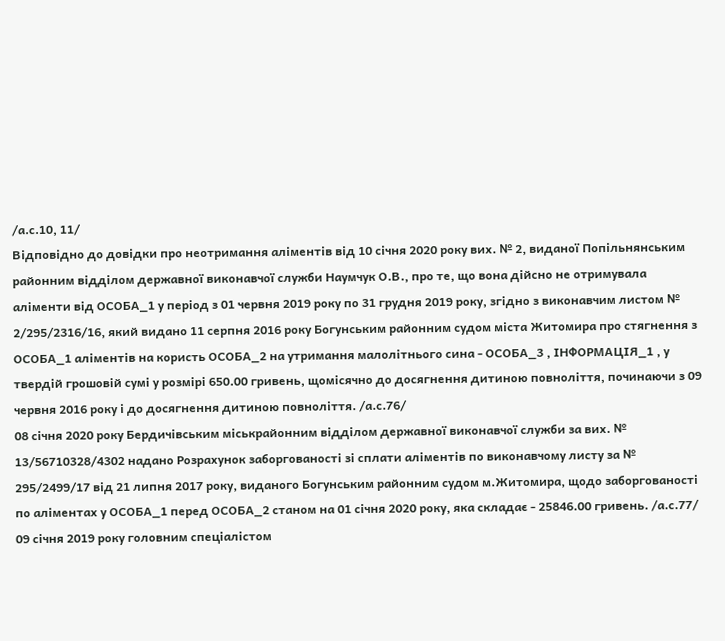/а.с.10, 11/
Відповідно до довідки про неотримання аліментів від 10 січня 2020 року вих. № 2, виданої Попільнянським районним відділом державної виконавчої служби Наумчук О.В., про те, що вона дійсно не отримувала аліменти від ОСОБА_1 у період з 01 червня 2019 року по 31 грудня 2019 року, згідно з виконавчим листом № 2/295/2316/16, який видано 11 серпня 2016 року Богунським районним судом міста Житомира про стягнення з ОСОБА_1 аліментів на користь ОСОБА_2 на утримання малолітнього сина - ОСОБА_3 , ІНФОРМАЦІЯ_1 , у твердій грошовій сумі у розмірі 650.00 гривень, щомісячно до досягнення дитиною повноліття, починаючи з 09 червня 2016 року і до досягнення дитиною повноліття. /а.с.76/
08 січня 2020 року Бердичівським міськрайонним відділом державної виконавчої служби за вих. № 13/56710328/4302 надано Розрахунок заборгованості зі сплати аліментів по виконавчому листу за № 295/2499/17 від 21 липня 2017 року, виданого Богунським районним судом м.Житомира, щодо заборгованості по аліментах у ОСОБА_1 перед ОСОБА_2 станом на 01 січня 2020 року, яка складає - 25846.00 гривень. /а.с.77/
09 січня 2019 року головним спеціалістом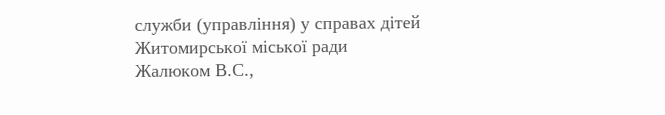служби (управління) у справах дітей Житомирської міської ради Жалюком В.С.,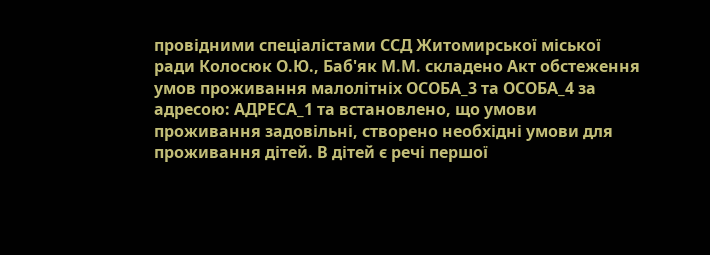провідними спеціалістами ССД Житомирської міської ради Колосюк О.Ю., Баб'як М.М. складено Акт обстеження умов проживання малолітніх ОСОБА_3 та ОСОБА_4 за адресою: АДРЕСА_1 та встановлено, що умови проживання задовільні, створено необхідні умови для проживання дітей. В дітей є речі першої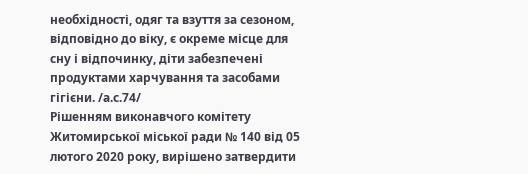необхідності, одяг та взуття за сезоном, відповідно до віку, є окреме місце для сну і відпочинку, діти забезпечені продуктами харчування та засобами гігієни. /а.с.74/
Рішенням виконавчого комітету Житомирської міської ради № 140 від 05 лютого 2020 року, вирішено затвердити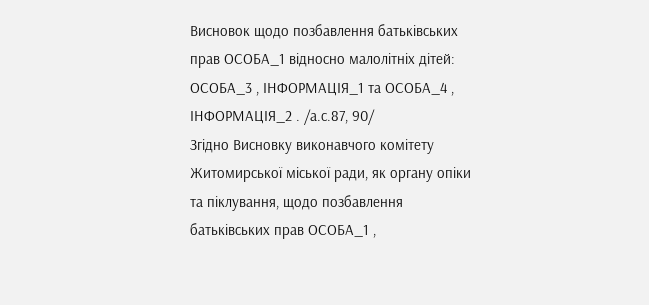Висновок щодо позбавлення батьківських прав ОСОБА_1 відносно малолітніх дітей: ОСОБА_3 , ІНФОРМАЦІЯ_1 та ОСОБА_4 , ІНФОРМАЦІЯ_2 . /а.с.87, 90/
Згідно Висновку виконавчого комітету Житомирської міської ради, як органу опіки та піклування, щодо позбавлення батьківських прав ОСОБА_1 ,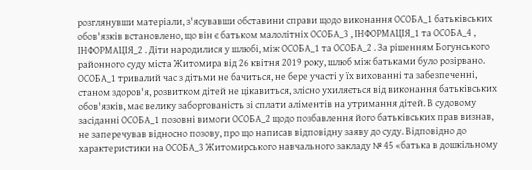розглянувши матеріали, з'ясувавши обставини справи щодо виконання ОСОБА_1 батьківських обов'язків встановлено, що він є батьком малолітніх ОСОБА_3 , ІНФОРМАЦІЯ_1 та ОСОБА_4 , ІНФОРМАЦІЯ_2 . Діти народилися у шлюбі, між ОСОБА_1 та ОСОБА_2 . За рішенням Богунського районного суду міста Житомира від 26 квітня 2019 року, шлюб між батьками було розірвано. ОСОБА_1 тривалий час з дітьми не бачиться, не бере участі у їх вихованні та забезпеченні, станом здоров'я, розвитком дітей не цікавиться, злісно ухиляється від виконання батьківських обов'язків, має велику заборгованість зі сплати аліментів на утримання дітей. В судовому засіданні ОСОБА_1 позовні вимоги ОСОБА_2 щодо позбавлення його батьківських прав визнав, не заперечував відносно позову, про що написав відповідну заяву до суду. Відповідно до характеристики на ОСОБА_3 Житомирського навчального закладу № 45 «батька в дошкільному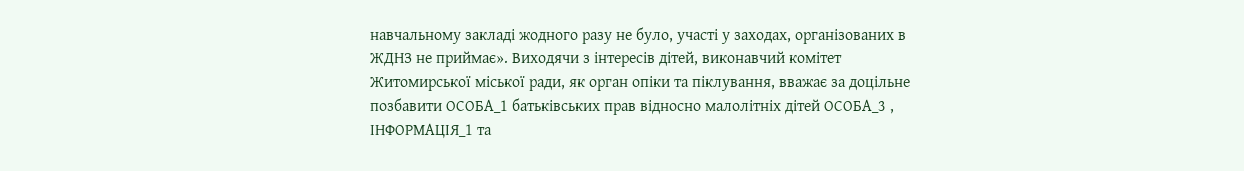навчальному закладі жодного разу не було, участі у заходах, організованих в ЖДНЗ не приймає». Виходячи з інтересів дітей, виконавчий комітет Житомирської міської ради, як орган опіки та піклування, вважає за доцільне позбавити ОСОБА_1 батьківських прав відносно малолітніх дітей ОСОБА_3 , ІНФОРМАЦІЯ_1 та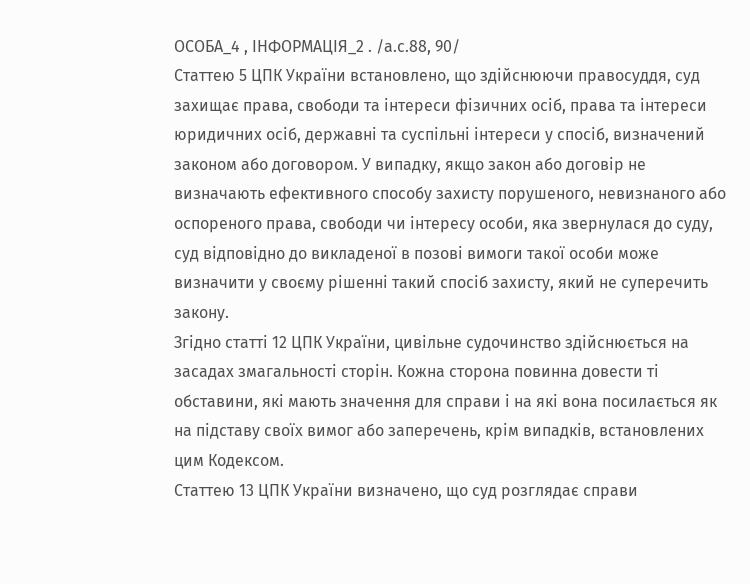ОСОБА_4 , ІНФОРМАЦІЯ_2 . /а.с.88, 90/
Статтею 5 ЦПК України встановлено, що здійснюючи правосуддя, суд захищає права, свободи та інтереси фізичних осіб, права та інтереси юридичних осіб, державні та суспільні інтереси у спосіб, визначений законом або договором. У випадку, якщо закон або договір не визначають ефективного способу захисту порушеного, невизнаного або оспореного права, свободи чи інтересу особи, яка звернулася до суду, суд відповідно до викладеної в позові вимоги такої особи може визначити у своєму рішенні такий спосіб захисту, який не суперечить закону.
Згідно статті 12 ЦПК України, цивільне судочинство здійснюється на засадах змагальності сторін. Кожна сторона повинна довести ті обставини, які мають значення для справи і на які вона посилається як на підставу своїх вимог або заперечень, крім випадків, встановлених цим Кодексом.
Статтею 13 ЦПК України визначено, що суд розглядає справи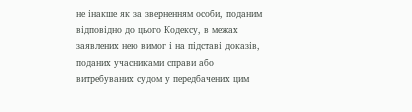не інакше як за зверненням особи, поданим відповідно до цього Кодексу, в межах заявлених нею вимог і на підставі доказів, поданих учасниками справи або витребуваних судом у передбачених цим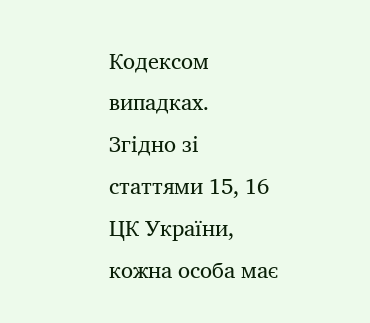Кодексом випадках.
Згідно зі статтями 15, 16 ЦК України, кожна особа має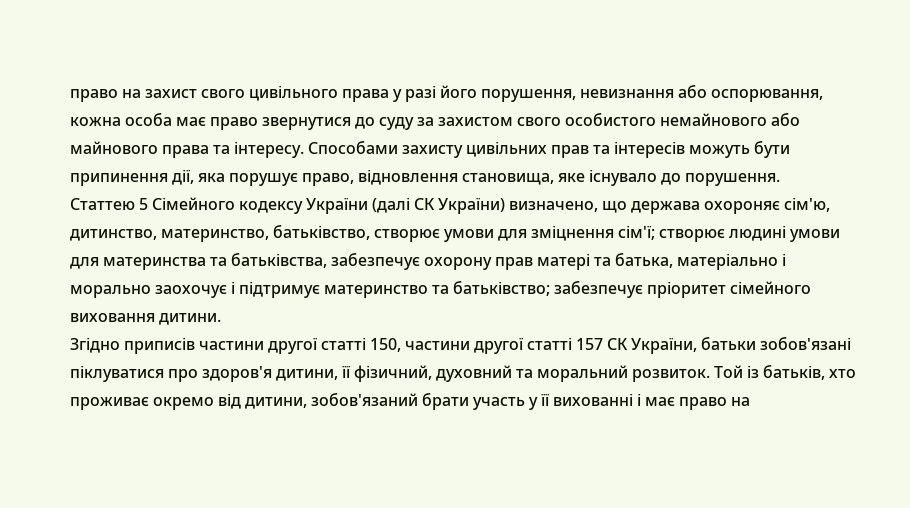право на захист свого цивільного права у разі його порушення, невизнання або оспорювання, кожна особа має право звернутися до суду за захистом свого особистого немайнового або майнового права та інтересу. Способами захисту цивільних прав та інтересів можуть бути припинення дії, яка порушує право, відновлення становища, яке існувало до порушення.
Статтею 5 Сімейного кодексу України (далі СК України) визначено, що держава охороняє сім'ю, дитинство, материнство, батьківство, створює умови для зміцнення сім'ї; створює людині умови для материнства та батьківства, забезпечує охорону прав матері та батька, матеріально і морально заохочує і підтримує материнство та батьківство; забезпечує пріоритет сімейного виховання дитини.
Згідно приписів частини другої статті 150, частини другої статті 157 СК України, батьки зобов'язані піклуватися про здоров'я дитини, її фізичний, духовний та моральний розвиток. Той із батьків, хто проживає окремо від дитини, зобов'язаний брати участь у її вихованні і має право на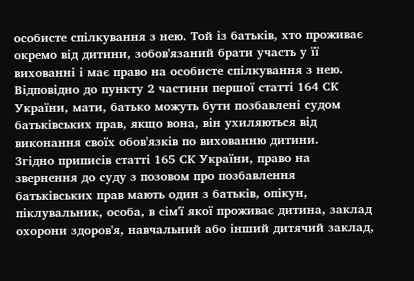особисте спілкування з нею. Той із батьків, хто проживає окремо від дитини, зобов'язаний брати участь у її вихованні і має право на особисте спілкування з нею.
Відповідно до пункту 2 частини першої статті 164 СК України, мати, батько можуть бути позбавлені судом батьківських прав, якщо вона, він ухиляються від виконання своїх обов'язків по вихованню дитини.
Згідно приписів статті 165 СК України, право на звернення до суду з позовом про позбавлення батьківських прав мають один з батьків, опікун, піклувальник, особа, в сім'ї якої проживає дитина, заклад охорони здоров'я, навчальний або інший дитячий заклад,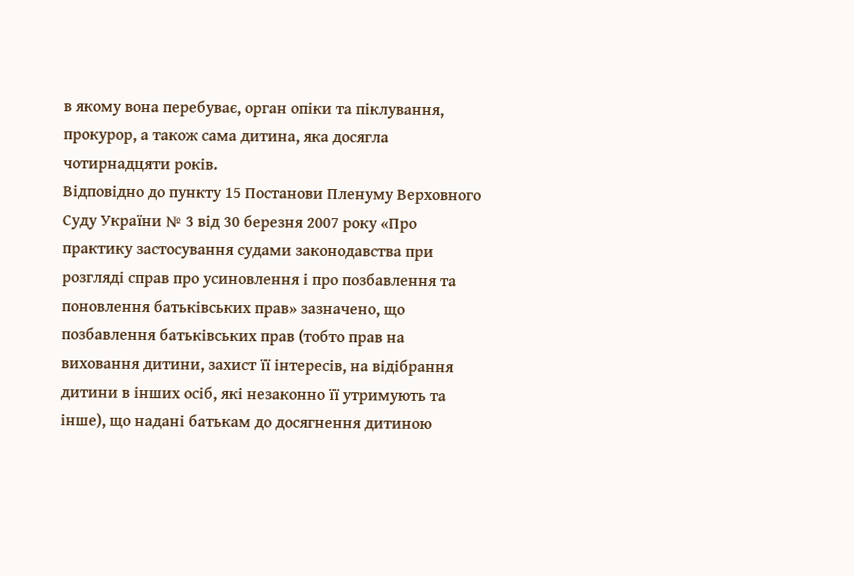в якому вона перебуває, орган опіки та піклування, прокурор, а також сама дитина, яка досягла чотирнадцяти років.
Відповідно до пункту 15 Постанови Пленуму Верховного Суду України № 3 від 30 березня 2007 року «Про практику застосування судами законодавства при розгляді справ про усиновлення і про позбавлення та поновлення батьківських прав» зазначено, що позбавлення батьківських прав (тобто прав на виховання дитини, захист її інтересів, на відібрання дитини в інших осіб, які незаконно її утримують та інше), що надані батькам до досягнення дитиною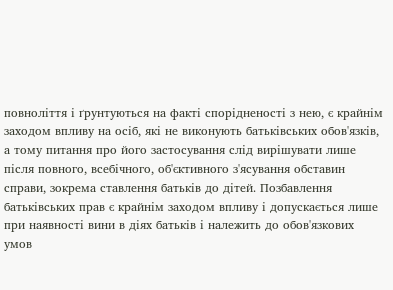повноліття і ґрунтуються на факті спорідненості з нею, є крайнім заходом впливу на осіб, які не виконують батьківських обов'язків, а тому питання про його застосування слід вирішувати лише після повного, всебічного, об'єктивного з'ясування обставин справи, зокрема ставлення батьків до дітей. Позбавлення батьківських прав є крайнім заходом впливу і допускається лише при наявності вини в діях батьків і належить до обов'язкових умов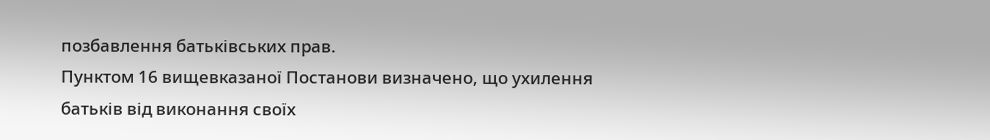позбавлення батьківських прав.
Пунктом 16 вищевказаної Постанови визначено, що ухилення батьків від виконання своїх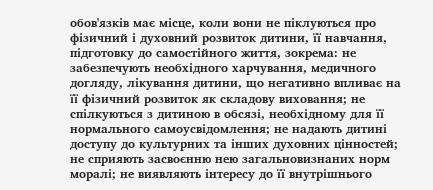обов'язків має місце, коли вони не піклуються про фізичний і духовний розвиток дитини, її навчання, підготовку до самостійного життя, зокрема: не забезпечують необхідного харчування, медичного догляду, лікування дитини, що негативно впливає на її фізичний розвиток як складову виховання; не спілкуються з дитиною в обсязі, необхідному для її нормального самоусвідомлення; не надають дитині доступу до культурних та інших духовних цінностей; не сприяють засвоєнню нею загальновизнаних норм моралі; не виявляють інтересу до її внутрішнього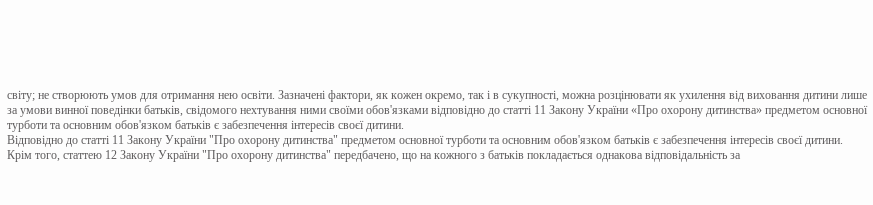світу; не створюють умов для отримання нею освіти. Зазначені фактори, як кожен окремо, так і в сукупності, можна розцінювати як ухилення від виховання дитини лише за умови винної поведінки батьків, свідомого нехтування ними своїми обов'язками відповідно до статті 11 Закону України «Про охорону дитинства» предметом основної турботи та основним обов'язком батьків є забезпечення інтересів своєї дитини.
Відповідно до статті 11 Закону України "Про охорону дитинства" предметом основної турботи та основним обов'язком батьків є забезпечення інтересів своєї дитини.
Крім того, статтею 12 Закону України "Про охорону дитинства" передбачено, що на кожного з батьків покладається однакова відповідальність за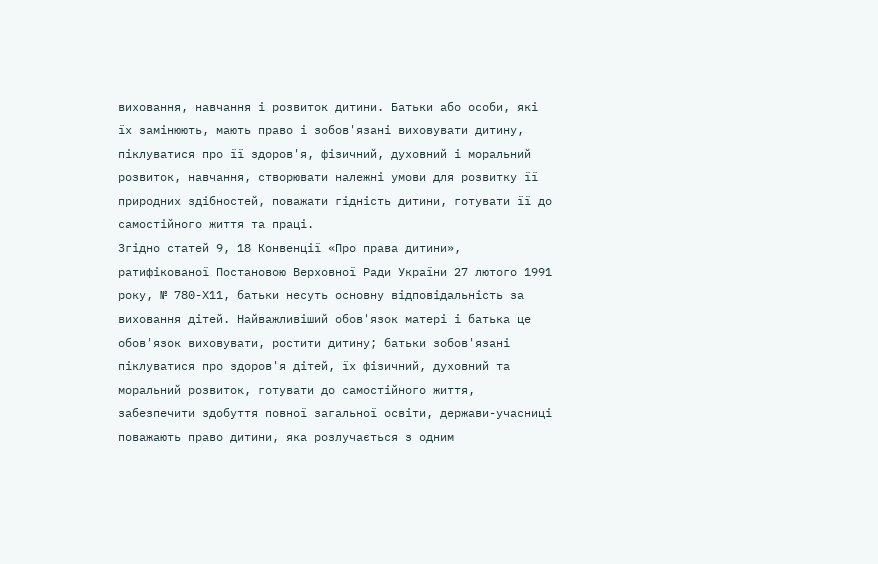виховання, навчання і розвиток дитини. Батьки або особи, які їх замінюють, мають право і зобов'язані виховувати дитину, піклуватися про її здоров'я, фізичний, духовний і моральний розвиток, навчання, створювати належні умови для розвитку її природних здібностей, поважати гідність дитини, готувати її до самостійного життя та праці.
Згідно статей 9, 18 Конвенції «Про права дитини», ратифікованої Постановою Верховної Ради України 27 лютого 1991 року, № 780-Х11, батьки несуть основну відповідальність за виховання дітей. Найважливіший обов'язок матері і батька це обов'язок виховувати, ростити дитину; батьки зобов'язані піклуватися про здоров'я дітей, їх фізичний, духовний та моральний розвиток, готувати до самостійного життя, забезпечити здобуття повної загальної освіти, держави-учасниці поважають право дитини, яка розлучається з одним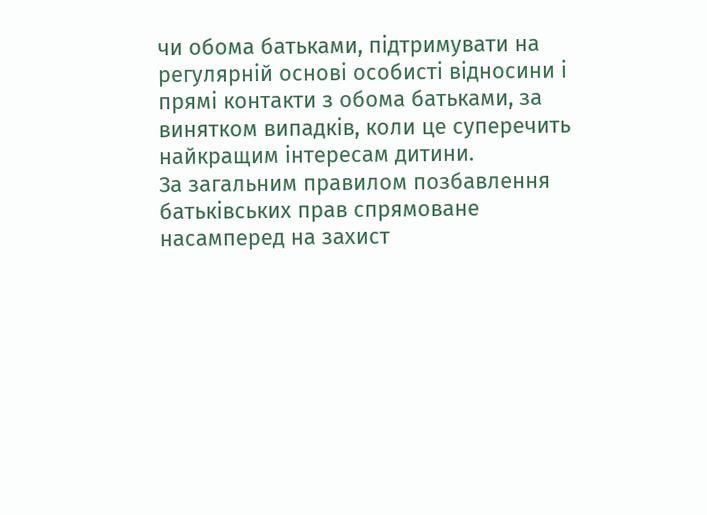чи обома батьками, підтримувати на регулярній основі особисті відносини і прямі контакти з обома батьками, за винятком випадків, коли це суперечить найкращим інтересам дитини.
За загальним правилом позбавлення батьківських прав спрямоване насамперед на захист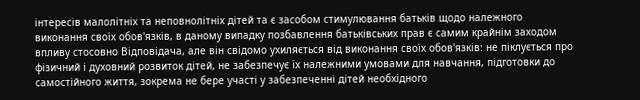інтересів малолітніх та неповнолітніх дітей та є засобом стимулювання батьків щодо належного виконання своїх обов'язків, в даному випадку позбавлення батьківських прав є самим крайнім заходом впливу стосовно Відповідача, але він свідомо ухиляється від виконання своїх обов'язків: не піклується про фізичний і духовний розвиток дітей, не забезпечує їх належними умовами для навчання, підготовки до самостійного життя, зокрема не бере участі у забезпеченні дітей необхідного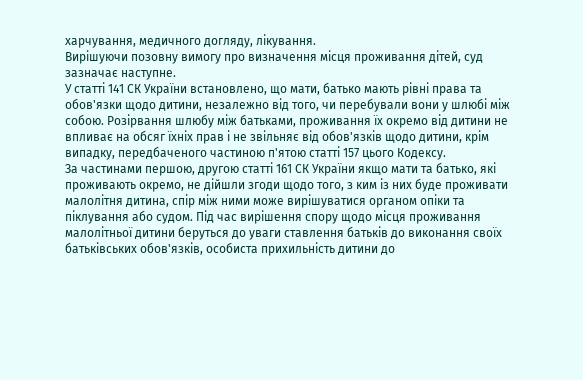харчування, медичного догляду, лікування.
Вирішуючи позовну вимогу про визначення місця проживання дітей, суд зазначає наступне.
У статті 141 СК України встановлено, що мати, батько мають рівні права та обов'язки щодо дитини, незалежно від того, чи перебували вони у шлюбі між собою. Розірвання шлюбу між батьками, проживання їх окремо від дитини не впливає на обсяг їхніх прав і не звільняє від обов'язків щодо дитини, крім випадку, передбаченого частиною п'ятою статті 157 цього Кодексу.
За частинами першою, другою статті 161 СК України якщо мати та батько, які проживають окремо, не дійшли згоди щодо того, з ким із них буде проживати малолітня дитина, спір між ними може вирішуватися органом опіки та піклування або судом. Під час вирішення спору щодо місця проживання малолітньої дитини беруться до уваги ставлення батьків до виконання своїх батьківських обов'язків, особиста прихильність дитини до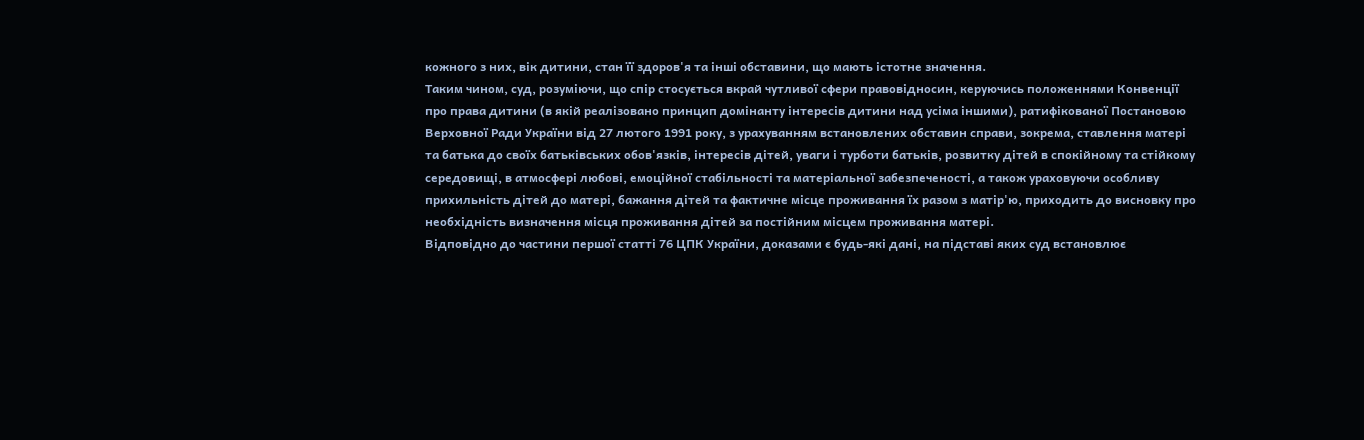кожного з них, вік дитини, стан її здоров'я та інші обставини, що мають істотне значення.
Таким чином, суд, розуміючи, що спір стосується вкрай чутливої сфери правовідносин, керуючись положеннями Конвенції про права дитини (в якій реалізовано принцип домінанту інтересів дитини над усіма іншими), ратифікованої Постановою Верховної Ради України від 27 лютого 1991 року, з урахуванням встановлених обставин справи, зокрема, ставлення матері та батька до своїх батьківських обов'язків, інтересів дітей, уваги і турботи батьків, розвитку дітей в спокійному та стійкому середовищі, в атмосфері любові, емоційної стабільності та матеріальної забезпеченості, а також ураховуючи особливу прихильність дітей до матері, бажання дітей та фактичне місце проживання їх разом з матір'ю, приходить до висновку про необхідність визначення місця проживання дітей за постійним місцем проживання матері.
Відповідно до частини першої статті 76 ЦПК України, доказами є будь-які дані, на підставі яких суд встановлює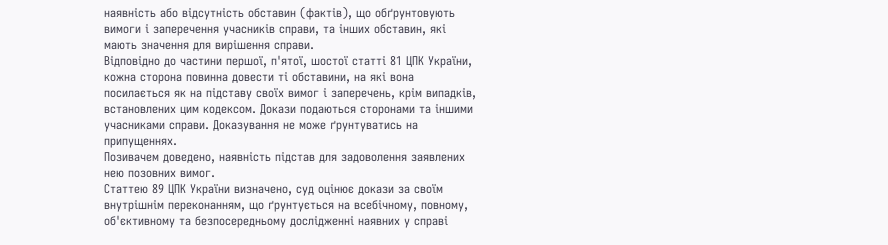наявність або відсутність обставин (фактів), що обґрунтовують вимоги і заперечення учасників справи, та інших обставин, які мають значення для вирішення справи.
Відповідно до частини першої, п'ятої, шостої статті 81 ЦПК України, кожна сторона повинна довести ті обставини, на які вона посилається як на підставу своїх вимог і заперечень, крім випадків, встановлених цим кодексом. Докази подаються сторонами та іншими учасниками справи. Доказування не може ґрунтуватись на припущеннях.
Позивачем доведено, наявність підстав для задоволення заявлених нею позовних вимог.
Статтею 89 ЦПК України визначено, суд оцінює докази за своїм внутрішнім переконанням, що ґрунтується на всебічному, повному, об'єктивному та безпосередньому дослідженні наявних у справі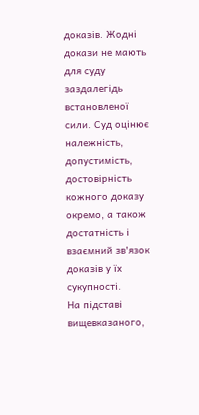доказів. Жодні докази не мають для суду заздалегідь встановленої сили. Суд оцінює належність, допустимість, достовірність кожного доказу окремо, а також достатність і взаємний зв'язок доказів у їх сукупності.
На підставі вищевказаного,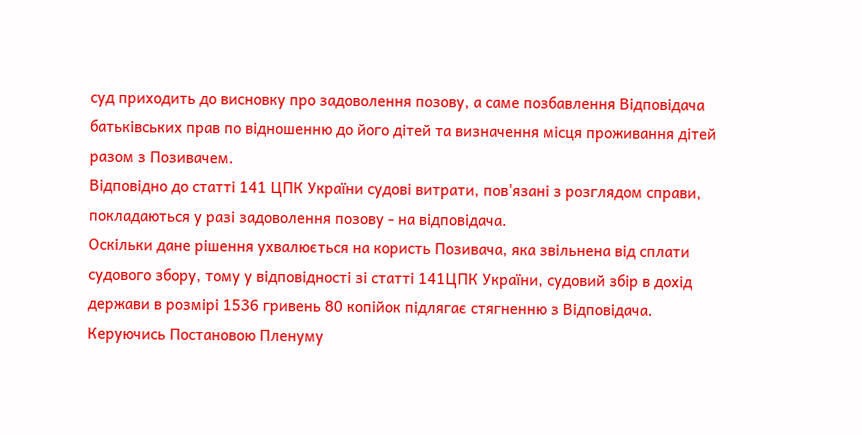суд приходить до висновку про задоволення позову, а саме позбавлення Відповідача батьківських прав по відношенню до його дітей та визначення місця проживання дітей разом з Позивачем.
Відповідно до статті 141 ЦПК України судові витрати, пов'язані з розглядом справи, покладаються у разі задоволення позову - на відповідача.
Оскільки дане рішення ухвалюється на користь Позивача, яка звільнена від сплати судового збору, тому у відповідності зі статті 141ЦПК України, судовий збір в дохід держави в розмірі 1536 гривень 80 копійок підлягає стягненню з Відповідача.
Керуючись Постановою Пленуму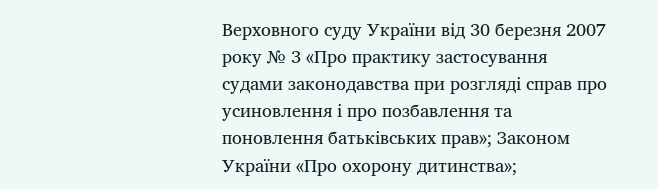Верховного суду України від 30 березня 2007 року № 3 «Про практику застосування судами законодавства при розгляді справ про усиновлення і про позбавлення та поновлення батьківських прав»; Законом України «Про охорону дитинства»;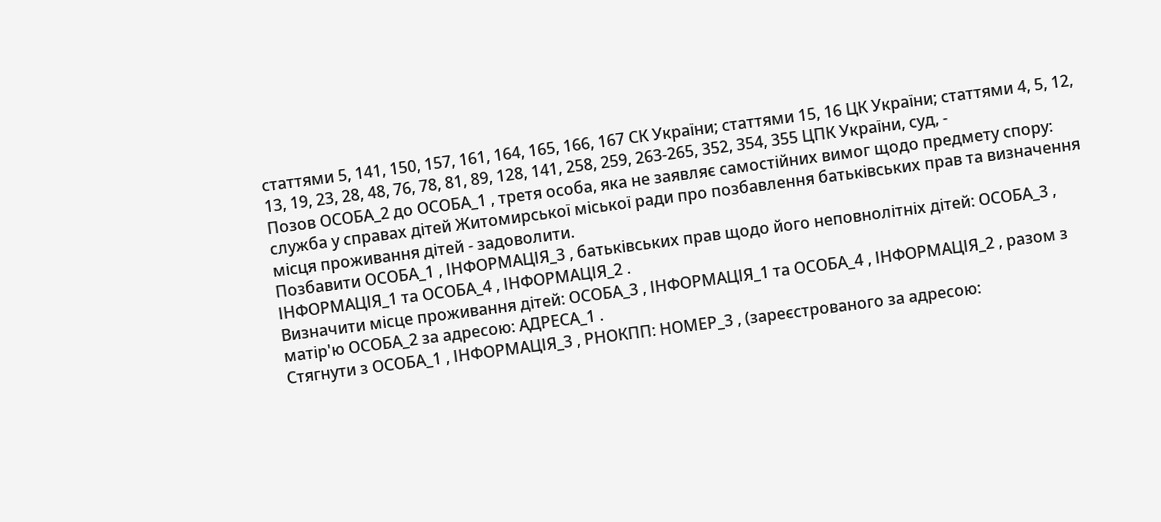статтями 5, 141, 150, 157, 161, 164, 165, 166, 167 СК України; статтями 15, 16 ЦК України; статтями 4, 5, 12, 13, 19, 23, 28, 48, 76, 78, 81, 89, 128, 141, 258, 259, 263-265, 352, 354, 355 ЦПК України, суд, -
Позов ОСОБА_2 до ОСОБА_1 , третя особа, яка не заявляє самостійних вимог щодо предмету спору: служба у справах дітей Житомирської міської ради про позбавлення батьківських прав та визначення місця проживання дітей - задоволити.
Позбавити ОСОБА_1 , ІНФОРМАЦІЯ_3 , батьківських прав щодо його неповнолітніх дітей: ОСОБА_3 , ІНФОРМАЦІЯ_1 та ОСОБА_4 , ІНФОРМАЦІЯ_2 .
Визначити місце проживання дітей: ОСОБА_3 , ІНФОРМАЦІЯ_1 та ОСОБА_4 , ІНФОРМАЦІЯ_2 , разом з матір'ю ОСОБА_2 за адресою: АДРЕСА_1 .
Стягнути з ОСОБА_1 , ІНФОРМАЦІЯ_3 , РНОКПП: НОМЕР_3 , (зареєстрованого за адресою: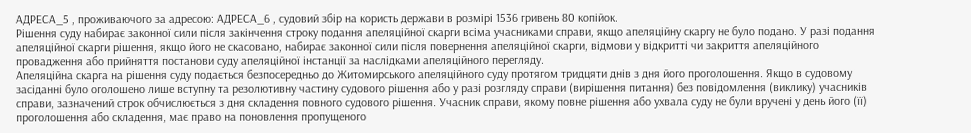АДРЕСА_5 , проживаючого за адресою: АДРЕСА_6 , судовий збір на користь держави в розмірі 1536 гривень 80 копійок.
Рішення суду набирає законної сили після закінчення строку подання апеляційної скарги всіма учасниками справи, якщо апеляційну скаргу не було подано. У разі подання апеляційної скарги рішення, якщо його не скасовано, набирає законної сили після повернення апеляційної скарги, відмови у відкритті чи закриття апеляційного провадження або прийняття постанови суду апеляційної інстанції за наслідками апеляційного перегляду.
Апеляційна скарга на рішення суду подається безпосередньо до Житомирського апеляційного суду протягом тридцяти днів з дня його проголошення. Якщо в судовому засіданні було оголошено лише вступну та резолютивну частину судового рішення або у разі розгляду справи (вирішення питання) без повідомлення (виклику) учасників справи, зазначений строк обчислюється з дня складення повного судового рішення. Учасник справи, якому повне рішення або ухвала суду не були вручені у день його (її) проголошення або складення, має право на поновлення пропущеного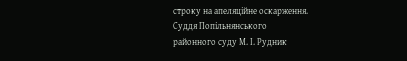строку на апеляційне оскарження.
Суддя Попільнянського
районного суду М. І. Рудник